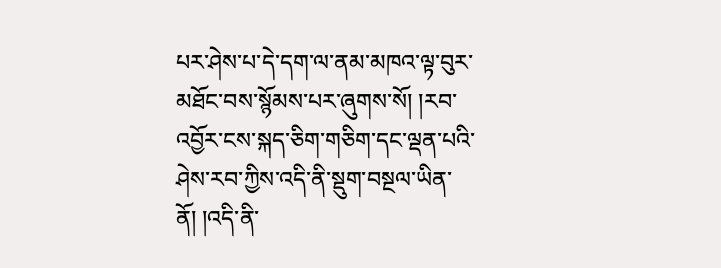པར་ཤེས་པ་དེ་དག་ལ་ནམ་མཁའ་ལྟ་བུར་མཐོང་བས་སྙོམས་པར་ཞུགས་སོ། །རབ་འབྱོར་ངས་སྐད་ཅིག་གཅིག་དང་ལྡན་པའི་ཤེས་རབ་ཀྱིས་འདི་ནི་སྡུག་བསྔལ་ཡིན་ནོ། །འདི་ནི་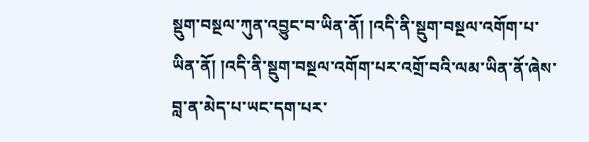སྡུག་བསྔལ་ཀུན་འབྱུང་བ་ཡིན་ནོ། །འདི་ནི་སྡུག་བསྔལ་འགོག་པ་ཡིན་ནོ། །འདི་ནི་སྡུག་བསྔལ་འགོག་པར་འགྲོ་བའི་ལམ་ཡིན་ནོ་ཞེས་བླ་ན་མེད་པ་ཡང་དག་པར་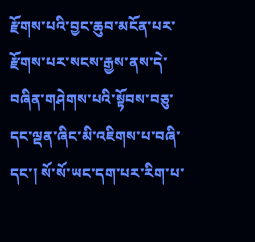རྫོགས་པའི་བྱང་ཆུབ་མངོན་པར་རྫོགས་པར་སངས་རྒྱས་ནས་དེ་བཞིན་གཤེགས་པའི་སྟོབས་བཅུ་དང་ལྡན་ཞིང་མི་འཇིགས་པ་བཞི་དང་། སོ་སོ་ཡང་དག་པར་རིག་པ་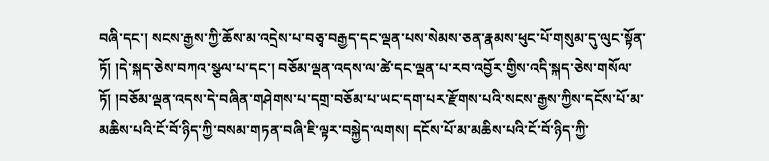བཞི་དང་། སངས་རྒྱས་ཀྱི་ཆོས་མ་འདྲེས་པ་བཅྭ་བརྒྱད་དང་ལྡན་པས་སེམས་ཅན་རྣམས་ཕུང་པོ་གསུམ་དུ་ལུང་སྟོན་ཏོ། །དེ་སྐད་ཅེས་བཀའ་སྩལ་པ་དང་། བཅོམ་ལྡན་འདས་ལ་ཚེ་དང་ལྡན་པ་རབ་འབྱོར་གྱིས་འདི་སྐད་ཅེས་གསོལ་ཏོ། །བཅོམ་ལྡན་འདས་དེ་བཞིན་གཤེགས་པ་དགྲ་བཅོམ་པ་ཡང་དག་པར་རྫོགས་པའི་སངས་རྒྱས་ཀྱིས་དངོས་པོ་མ་མཆིས་པའི་ངོ་བོ་ཉིད་ཀྱི་བསམ་གཏན་བཞི་ཇི་ལྟར་བསྐྱེད་ལགས། དངོས་པོ་མ་མཆིས་པའི་ངོ་བོ་ཉིད་ཀྱི་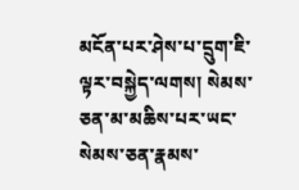མངོན་པར་ཤེས་པ་དྲུག་ཇི་ལྟར་བསྐྱེད་ལགས། སེམས་ཅན་མ་མཆིས་པར་ཡང་སེམས་ཅན་རྣམས་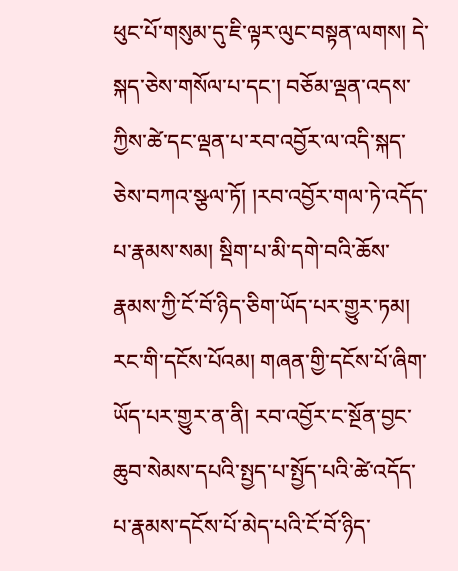ཕུང་པོ་གསུམ་དུ་ཇི་ལྟར་ལུང་བསྟན་ལགས། དེ་སྐད་ཅེས་གསོལ་པ་དང་། བཅོམ་ལྡན་འདས་ཀྱིས་ཚེ་དང་ལྡན་པ་རབ་འབྱོར་ལ་འདི་སྐད་ཅེས་བཀའ་སྩལ་ཏོ། །རབ་འབྱོར་གལ་ཏེ་འདོད་པ་རྣམས་སམ། སྡིག་པ་མི་དགེ་བའི་ཆོས་རྣམས་ཀྱི་ངོ་བོ་ཉིད་ཅིག་ཡོད་པར་གྱུར་ཏམ། རང་གི་དངོས་པོའམ། གཞན་གྱི་དངོས་པོ་ཞིག་ཡོད་པར་གྱུར་ན་ནི། རབ་འབྱོར་ང་སྔོན་བྱང་ཆུབ་སེམས་དཔའི་སྤྱད་པ་སྤྱོད་པའི་ཚེ་འདོད་པ་རྣམས་དངོས་པོ་མེད་པའི་ངོ་བོ་ཉིད་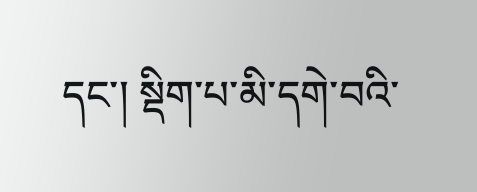དང་། སྡིག་པ་མི་དགེ་བའི་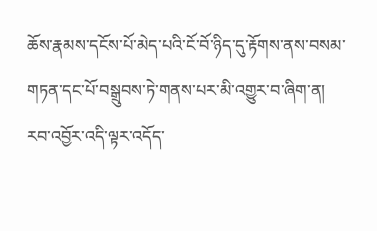ཆོས་རྣམས་དངོས་པོ་མེད་པའི་ངོ་བོ་ཉིད་དུ་རྟོགས་ནས་བསམ་གཏན་དང་པོ་བསྒྲུབས་ཏེ་གནས་པར་མི་འགྱུར་བ་ཞིག་ན། རབ་འབྱོར་འདི་ལྟར་འདོད་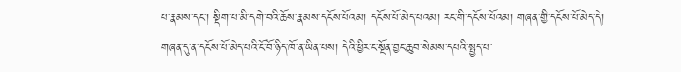པ་རྣམས་དང་། སྡིག་པ་མི་དགེ་བའི་ཆོས་རྣམས་དངོས་པོའམ། དངོས་པོ་མེད་པའམ། རང་གི་དངོས་པོའམ། གཞན་གྱི་དངོས་པོ་མེད་དེ། གཞན་དུ་ན་དངོས་པོ་མེད་པའི་ངོ་བོ་ཉིད་ཁོ་ན་ཡིན་པས། དེའི་ཕྱིར་ང་སྔོན་བྱང་ཆུབ་སེམས་དཔའི་སྤྱད་པ་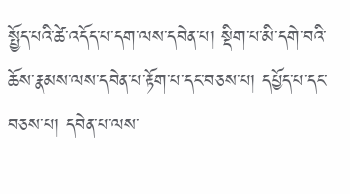སྤྱོད་པའི་ཚེ་འདོད་པ་དག་ལས་དབེན་པ། སྡིག་པ་མི་དགེ་བའི་ཆོས་རྣམས་ལས་དབེན་པ་རྟོག་པ་དང་བཅས་པ། དཔྱོད་པ་དང་བཅས་པ། དབེན་པ་ལས་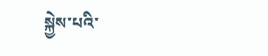སྐྱེས་པའི་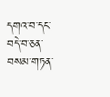དགའ་བ་དང་བདེ་བ་ཅན་བསམ་གཏན་